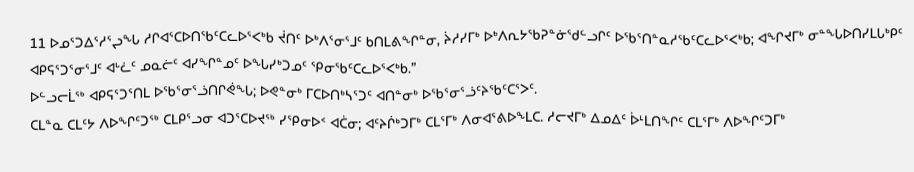11 ᐅᓄᕐᑐᐃᕐᓱᕐᖢᖓ ᓱᒋᐊᕐᑕᐅᑎᖃᑦᑕᓚᐅᕐᐸᒃᑲ ᔫᑎᑦ ᐅᒃᐱᕐᓂᕐᒧᑦ ᑲᑎᒪᕕᖏᓐᓂ, ᔩᓱᓯᒥᒃ ᐅᒃᐱᕆᔭᖃᕈᓐᓃᖁᓪᓗᒋᑦ ᐅᖃᕐᑎᓐᓇᓱᖃᑦᑕᓚᐅᕐᐸᒃᑲ; ᐊᖏᔪᒥᒃ ᓂᓐᖓᐅᑎᓯᒪᒐᒃᑭᑦ ᐊᑭᕋᕐᑐᕐᓂᕐᒧᑦ ᐊᒡᓛᑦ ᓄᓇᓖᑦ ᐊᓯᖏᓐᓄᑦ ᐅᖓᓯᒃᑐᓄᑦ ᕿᓂᖃᑦᑕᓚᐅᕐᐸᒃᑲ.”
ᐅᓪᓗᓕᒫᖅ ᐊᑭᕋᕐᑐᕐᑎᒪ ᐅᖃᕐᓂᕐᓘᑎᒋᕚᖓ; ᐅᕙᓐᓂᒃ ᒥᑕᐅᑎᒃᓴᕐᑐᑦ ᐊᑎᓐᓂᒃ ᐅᖃᕐᓂᕐᓘᑦᔨᖃᑦᑕᕐᐳᑦ.
ᑕᒪᓐᓇ ᑕᒪᑦᔭ ᐱᐅᖏᑦᑐᖅ ᑕᒪᑭᕐᓗᓂ ᐊᑐᕐᑕᐅᔪᖅ ᓯᕿᓂᐅᑉ ᐊᑖᓂ; ᐊᑦᔨᒌᒃᑐᒥᒃ ᑕᒪᕐᒥᒃ ᐱᓂᐊᕐᕕᐅᖕᒪᑕ. ᓱᓕᔪᒥᒃ ᐃᓄᐃᑦ ᐆᒻᒪᑎᖏᑦ ᑕᒪᕐᒥᒃ ᐱᐅᖏᑦᑐᒥᒃ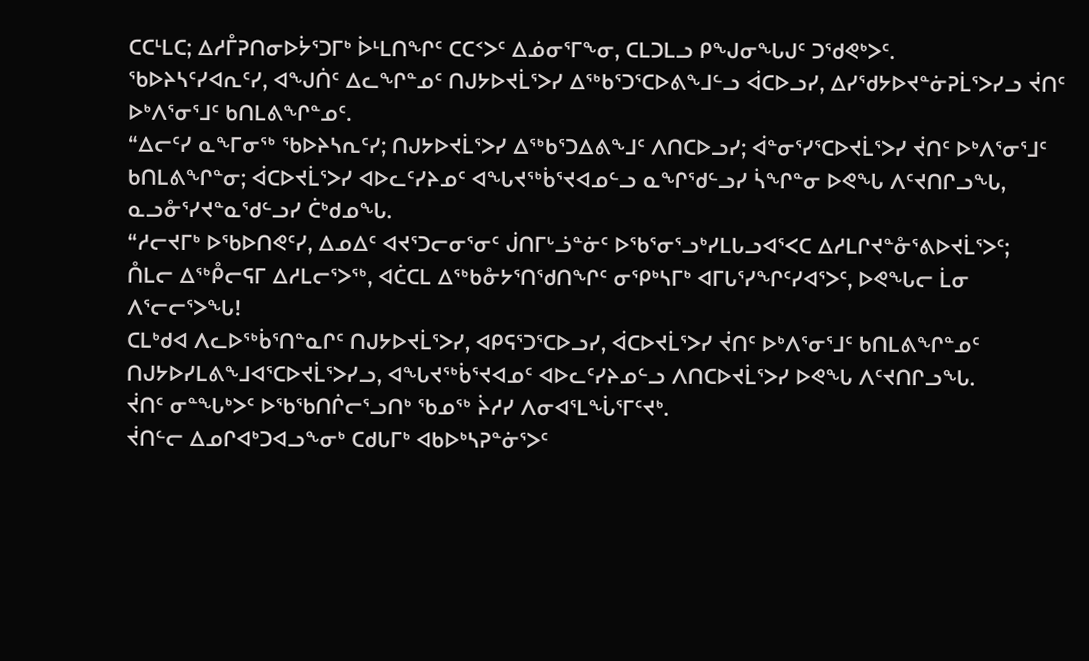ᑕᑕᒻᒪᑕ; ᐃᓱᒤᕈᑎᓂᐅᔮᕐᑐᒥᒃ ᐆᒻᒪᑎᖏᑦ ᑕᑕᑉᐳᑦ ᐃᓅᓂᕐᒥᖕᓂ, ᑕᒪᑐᒪᓗ ᑭᖑᓂᖓᒍᑦ ᑐᖁᕙᒃᐳᑦ.
ᖃᐅᔨᓴᑦᓯᐊᕆᑦᓯ, ᐊᖑᑏᑦ ᐃᓚᖏᓐᓄᑦ ᑎᒍᔭᐅᔪᒫᕐᐳᓯ ᐃᖅᑲᕐᑐᕐᑕᐅᕕᖕᒧᓪᓗ ᐋᑕᐅᓗᓯ, ᐃᓯᖁᔭᐅᔪᓐᓃᕈᒫᕐᐳᓯᓗ ᔫᑎᑦ ᐅᒃᐱᕐᓂᕐᒧᑦ ᑲᑎᒪᕕᖏᓐᓄᑦ.
“ᐃᓕᑦᓯ ᓇᖕᒥᓂᖅ ᖃᐅᔨᓴᕆᑦᓯ; ᑎᒍᔭᐅᔪᒫᕐᐳᓯ ᐃᖅᑲᕐᑐᐃᕕᖕᒧᑦ ᐱᑎᑕᐅᓗᓯ; ᐋᓐᓂᕐᓯᕐᑕᐅᔪᒫᕐᐳᓯ ᔫᑎᑦ ᐅᒃᐱᕐᓂᕐᒧᑦ ᑲᑎᒪᕕᖏᓐᓂ; ᐋᑕᐅᔪᒫᕐᐳᓯ ᐊᐅᓚᑦᓯᔨᓄᑦ ᐊᖓᔪᖅᑳᕐᔪᐊᓄᓪᓗ ᓇᖏᖁᓪᓗᓯ ᓵᖏᓐᓂ ᐅᕙᖓ ᐱᑦᔪᑎᒋᓗᖓ, ᓇᓗᓁᕐᓯᔪᓐᓇᖁᓪᓗᓯ ᑖᒃᑯᓄᖓ.
“ᓱᓕᔪᒥᒃ ᐅᖃᐅᑎᕙᑦᓯ, ᐃᓄᐃᑦ ᐊᔪᕐᑐᓕᓂᕐᓂᑦ ᒎᑎᒥᒡᓘᓐᓃᑦ ᐅᖃᕐᓂᕐᓗᒃᓯᒪᒐᓗᐊᕐᐸᑕ ᐃᓱᒪᒋᔪᓐᓁᕐᕕᐅᔪᒫᕐᐳᑦ;
ᑍᒪᓕ ᐃᖅᑬᓕᕋᒥ ᐃᓱᒪᓕᕐᐳᖅ, ᐊᑖᑕᒪ ᐃᖅᑲᓁᔭᕐᑎᖁᑎᖏᑦ ᓂᕿᒃᓴᒥᒃ ᐊᒥᒐᕐᓯᖏᑦᓯᐊᕐᐳᑦ, ᐅᕙᖓᓕ ᒫᓂ ᐱᕐᓕᓕᕐᐳᖓ!
ᑕᒪᒃᑯᐊ ᐱᓚᐅᖅᑳᕐᑎᓐᓇᒋᑦ ᑎᒍᔭᐅᔪᒫᕐᐳᓯ, ᐊᑭᕋᕐᑐᕐᑕᐅᓗᓯ, ᐋᑕᐅᔪᒫᕐᐳᓯ ᔫᑎᑦ ᐅᒃᐱᕐᓂᕐᒧᑦ ᑲᑎᒪᕕᖏᓐᓄᑦ ᑎᒍᔭᐅᓯᒪᕕᖕᒧᐊᕐᑕᐅᔪᒫᕐᐳᓯᓗ, ᐊᖓᔪᖅᑳᕐᔪᐊᓄᑦ ᐊᐅᓚᑦᓯᔨᓄᓪᓗ ᐱᑎᑕᐅᔪᒫᕐᐳᓯ ᐅᕙᖓ ᐱᑦᔪᑎᒋᓗᖓ.
ᔫᑎᑦ ᓂᓐᖓᒃᐳᑦ ᐅᖃᖃᑎᒌᓕᕐᓗᑎᒃ ᖃᓄᖅ ᔩᓱᓯ ᐱᓂᐊᕐᒪᖔᕐᒥᑦᔪᒃ.
ᔫᑎᓪᓕ ᐃᓄᒋᐊᒃᑐᐊᓗᖕᓂᒃ ᑕᑯᒐᒥᒃ ᐊᑲᐅᒃᓴᕈᓐᓃᕐᐳᑦ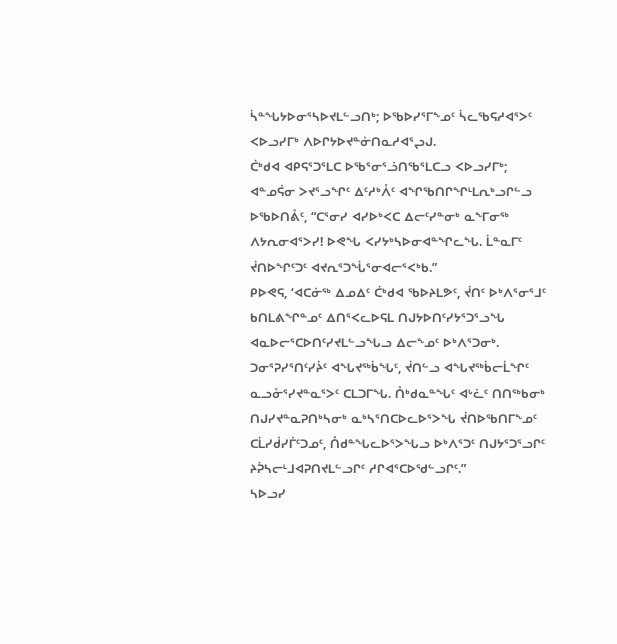ᓵᓐᖓᔭᐅᓂᕐᓴᐅᔪᒪᓪᓗᑎᒃ; ᐅᖃᐅᓯᕐᒥᖕᓄᑦ ᓵᓚᖃᕋᓱᐊᕐᐳᑦ ᐸᐅᓗᓯᒥᒃ ᐱᐅᒋᔭᐅᔪᓐᓃᑎᓇᓱᐊᕐᖢᒍ.
ᑖᒃᑯᐊ ᐊᑭᕋᕐᑐᕐᒪᑕ ᐅᖃᕐᓂᕐᓘᑎᖃᕐᒪᑕᓗ ᐸᐅᓗᓯᒥᒃ; ᐊᓐᓄᕌᓂ ᐳᔪᕐᓗᖏᑦ ᐃᑦᓱᒃᐰᑦ ᐊᖏᖃᑎᒋᖏᒻᒪᕆᒃᓗᒋᓪᓗ ᐅᖃᐅᑎᕔᑦ, “ᑕᕐᓂᓯ ᐊᓯᐅᒃᐸᑕ ᐃᓕᑦᓯᓐᓂᒃ ᓇᖕᒥᓂᖅ ᐱᔭᕆᓂᐊᕐᐳᓯ! ᐅᕙᖓ ᐸᓯᔭᒃᓴᐅᓂᐊᓐᖏᓚᖓ. ᒫᓐᓇᒥᑦ ᔫᑎᐅᖏᑦᑐᑦ ᐊᔪᕆᕐᑐᖔᕐᓂᐊᓕᕐᐸᒃᑲ.”
ᑭᐅᕙᕋ, ‘ᐊᑕᓃᖅ ᐃᓄᐃᑦ ᑖᒃᑯᐊ ᖃᐅᔨᒪᕗᑦ, ᔫᑎᑦ ᐅᒃᐱᕐᓂᕐᒧᑦ ᑲᑎᒪᕕᖏᓐᓄᑦ ᐃᑎᕐᐸᓚᐅᕋᒪ ᑎᒍᔭᐅᑎᑦᓯᔭᕐᑐᕐᓗᖓ ᐊᓇᐅᓕᕐᑕᐅᑎᑦᓯᔪᒪᓪᓗᖓᓗ ᐃᓕᖕᓄᑦ ᐅᒃᐱᕐᑐᓂᒃ.
ᑐᓂᕐᕈᓯᕐᑎᑦᓯᔩᑦ ᐊᖓᔪᖅᑳᖓᑦ, ᔫᑎᓪᓗ ᐊᖓᔪᖅᑳᓕᒫᖏᑦ ᓇᓗᓁᕐᓯᔪᓐᓇᕐᐳᑦ ᑕᒪᑐᒥᖓ. ᑍᒃᑯᓇᓐᖓᑦ ᐊᒡᓛᑦ ᑎᑎᖅᑲᓂᒃ ᑎᒍᓯᔪᓐᓇᕈᑎᒃᓴᓂᒃ ᓇᒃᓴᕐᑎᑕᐅᓚᐅᕐᐳᖓ ᔫᑎᐅᖃᑎᒥᖕᓄᑦ ᑕᒫᓯᑰᓯᒦᑦᑐᓄᑦ, ᑍᑯᓐᖓᓚᐅᕐᐳᖓᓗ ᐅᒃᐱᕐᑐᑦ ᑎᒍᔭᕐᑐᕐᓗᒋᑦ ᔨᕉᓴᓕᒻᒧᐊᕈᑎᔪᒪᓪᓗᒋᑦ ᓱᒋᐊᕐᑕᐅᖁᓪᓗᒋᑦ.”
ᓴᐅᓗᓯ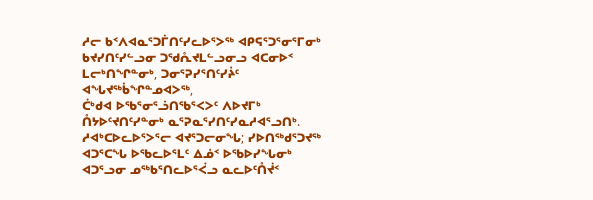ᓱᓕ ᑲᑉᐱᐊᓇᕐᑐᒦᑎᑦᓯᓚᐅᕐᐳᖅ ᐊᑭᕋᕐᑐᕐᓂᕐᒥᓂᒃ ᑲᔪᓯᑎᑦᓯᓪᓗᓂ ᑐᖁᕅᔪᒪᓪᓗᓂᓗ ᐊᑕᓂᐅᑉ ᒪᓕᒃᑎᖏᓐᓂᒃ, ᑐᓂᕐᕈᓯᕐᑎᑦᓯᔩᑦ ᐊᖓᔪᖅᑳᖏᓐᓄᐊᐳᖅ,
ᑖᒃᑯᐊ ᐅᖃᕐᓂᕐᓘᑎᖃᕐᐸᐳᑦ ᐱᐅᔪᒥᒃ ᑍᔭᐅᑦᔪᑎᑦᓯᓐᓂᒃ ᓇᕐᕈᓇᕐᓯᑎᑦᓯᓇᓱᐊᕐᓗᑎᒃ.
ᓱᐊᒃᑕᐅᓚᐅᕐᐳᕐᓕ ᐊᔪᕐᑐᓕᓂᖓ; ᓯᐅᑎᖅᑯᕐᑐᔪᖅ ᐊᑐᕐᑕᖓ ᐅᖃᓚᐅᕐᒪᑦ ᐃᓅᑉ ᐅᖃᐅᓯᖓᓂᒃ ᐊᑐᕐᓗᓂ ᓄᖅᑲᕐᑎᓚᐅᕐᐹᓗ ᓇᓚᐅᑦᑍᔫᑉ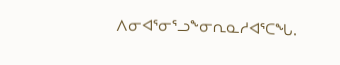ᐱᓂᐊᕐᓂᕐᓗᖕᓂᕆᓇᓱᐊᕐᑕᖓ.